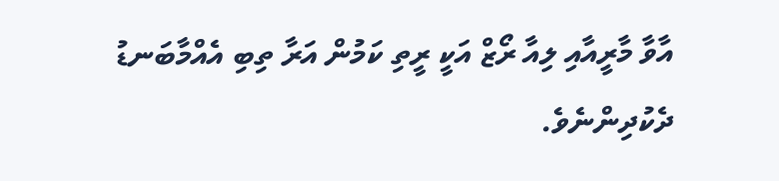އާވާ މާރީއާއި ލިއާ ރޯޒް އަކީ ރީތި ކަމުން އަރާ ތިބި އެއްމާބަނޑު ދެކުދިންނެވެ.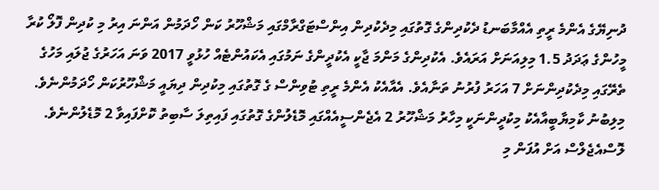ދުނިޔޭގެ އެންމެ ރީތި އެއްމާބަނޑު ދެކުދިންގެ ގޮތުގައި މިދެކުދިން އިންސްޓަގްރާމްގައި މަޝްހޫރު ކަން ހޯދަމުން އަންނަ އިރު މި ކުދިން ފޮލޯ ކުރާ މީހުންގެ ޢަދަދު 1.5 މިލިއަނަށް އަރައެވެ. އެކުދިންގެ މަންމަ ޖާކީ އެކުދީންގެ ނަމުގައި އެކައުންޓެއް ހުޅުވީ 2017 ވަނަ އަހަރުގެ ޖުލައި މަހުގެ ތެރޭގައި މިދެކުދިންނަށް 7 އަހަރު ފުރުނު ތަނާއެވެ. އެއާއެކު އެންމެ ރީތި ޓުވިންސް ގެ ގޮތުގައި މިކުދިން ދިޔައީ މަޝްހޫރުކަން ހޯދަމުންނެވެ. މިލިބުނު ކާމިޔާބީއާއެކު މިކުދީންނަކީ މިހާރު މަޝްހޫރު 2 އެޖެންސީއެއްގައި މޮޑެލުންގެ ގޮތުގައި ފައިތިލަ ސާބިތު ކޮށްފައިވާ 2 މޮޑެލުންނެވެ.
ލޮސްއެޖެލްސް އަށް އުފަން މި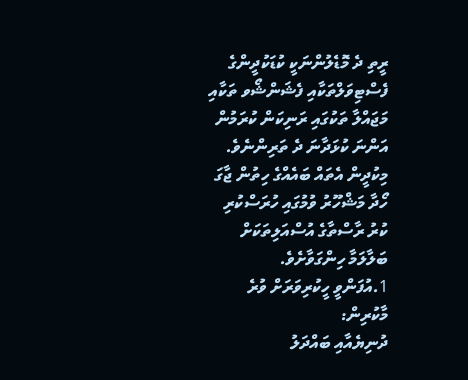ރީތި ދެ މޮޑެލުންނަކީ ކުޑަކުދީންގެ ފެސްޓިވަލްތަކާއި ފެޝަންޝޯވ ތަކާއި މަޖައްލާ ތަކުގައި ރަނިކަން ކުރަމުން އަންނަ ކުޅަދާނަ ދެ ތަރިންނެވެ. މިކުދީން އެތައް ބައެއްގެ ހިތުން ޖާގަ ހޯދާ މަޝްހޫރު ވުމުގައި ހުރަސްކުރި ކުރު ރާސްތާގެ އުސްއަލިތަކަށް ބަލާލަމާ ހިންގަވާށެވެ.
1.އުފަންވީ ހީކުރިވަރަށް ވުރެ މާކުރިން:
ދުނިޔެއާއި ބައްދަލު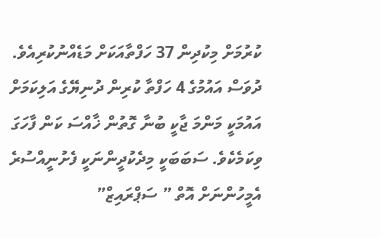ކުރުމަށް މިކުދިން 37 ހަފްތާއަކަށް މަޑެއްނުކުރިއެވެ. ދުވަސް އައުމުގެ 4 ހަފްތާ ކުރިން ދުނިޔޭގެ އަލިކަމަށް އައުމަކީ މަންމަ ޖާކީ ބުނާ ގޮތުން ޚާއްސަ ކަން ފާހަގަ ވިކަމެކެވެ. ސަބަބަކީ މިދެކުދީންނަކީ ފެށުނީއްސުރެ އެމީހުންނަށް އޮތް ” ސަޕްރައިޒް”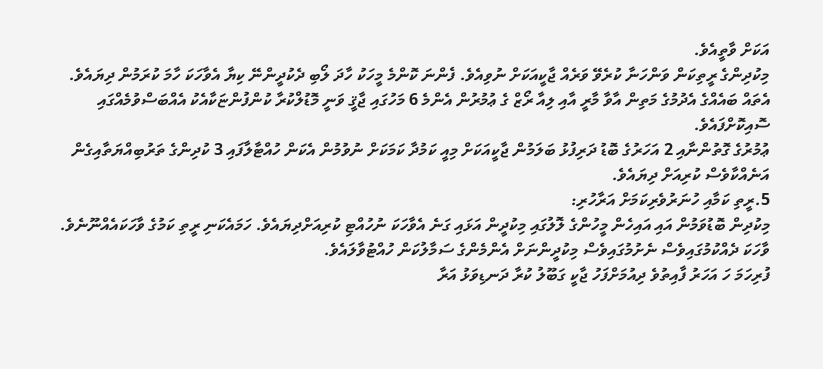އަކަށް ވާތީއެވެ.
މިކުދިންގެ ރީތިކަން ވަންހަނާ ކުރެވޭ ވަރެއް ޖާކީއަކަށް ނުވިއެވެ. ފެންނަ ކޮންމެ މީހަކު ހާދަ ލޯބި ދެކުދީންނޭ ކިޔާ އެވާހަކަ ހާމަ ކުރަމުން ދިޔައެވެ.
އެތައް ބައެއްގެ އެދުމުގެ މަތިން އާވާ މާރީ އާއި ލިއާ ރޯޒް ގެ ޢުމުރުން އެންމެ 6 މަހުގައި ޖާޤީ ވަނީ މޮޑުލްކުރާ ކުންފުންޏަކާއެކު އެއްބަސްވުމެއްގައި ސޮއިކޮށްފައެވެ.
ޢުމުރުގެ ގޮތުންނާއި 2 އަހަރުގެ ބޮޑު ދަރިފުޅު ބަލަމުން ޖާކީއަކަށް މިއީ ކަމުދާ ކަމަކަށް ނުވުމުން އެކަން ހުއްޓާލާފައި 3 ކުދިންގެ ތަރުބިއްޔަތާއިގެން އަނެއްކާވެސް ކުރިއަށް ދިޔައެވެ.
5.ރީތި ކަމާއި ހުނަރުވެރިކަމަށް އަރާހުރި:
މިކުދިން ބޮޑުވަމުން އައި އައިހެން މީހުންގެ ލޮލުގައި މިކުދީން އަޅައި ގަނެ އެވާހަކަ ނުހުއްޓި ކުރިއަށްދިޔައެވެ. ހަމައެކަނި ރީތި ކަމުގެ ވާހަކައެއްނޫނެވެ. ވާހަކަ ދެއްކުމުގައިވެސް ނެށުމުގައިވެސް މިކުދީންނަށް އެންމެންގެ ސަމާލުކަން ހުއްޓުވާލައެވެ.
ފުރިހަމަ ހަ އަހަރު ފާއިތުވެ ދިއުމަށްފަހު ޖާކީ ގަބޫލު ކުރާ ދަނޑިވަޅު އަރާ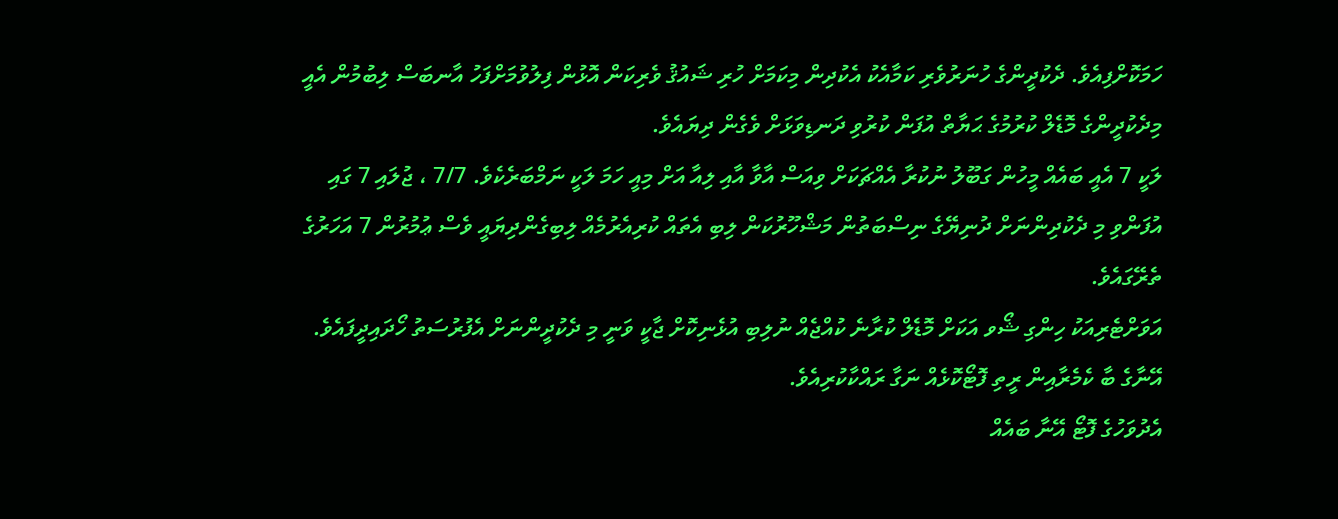ހަމަކޮށްފިއެވެ. ދެކުދީންގެ ހުނަރުވެރި ކަމާއެކު އެކުދިން މިކަމަށް ހުރި ޝައުޤު ވެރިކަން އޮޅުން ފިލުވުމަށްފަހު އާނބަސް ލިބުމުން އެއީ މިދެކުދީންގެ މޮޑެލް ކުރުމުގެ ޙަޔާތް އުފަން ކުރުވި ދަނޑިވަޅަށް ވެގެން ދިޔައެވެ.
ލަކީ 7 އެއީ ބައެއް މީހުން ގަބޫލު ނުކުރާ އެއްޗަކަށް ވިއަސް އާވާ އާއި ލިއާ އަށް މިއީ ހަމަ ލަކީ ނަމްބަރެކެވެ. 7/7 ، ޖުލައި 7 ގައި އުފަންވި މި ދެކުދިންނަށް ދުނިޔޭގެ ނިސްބަތުން މަޝްހޫރުކަން ލިބި އެތައް ކުރިއެރުމެއް ލިބިގެންދިޔައީ ވެސް ޢުމުރުން 7 އަހަރުގެ ތެރޭގައެވެ.
އަވަށްޓެރިއަކު ހިންގި ޝޯވ އަކަށް މޮޑެލް ކުރާނެ ކުއްޖެއް ނުލިބި އުޅެނިކޮށް ޖާކީ ވަނީ މި ދެކުދީންނަށް އެފުރުސަތު ހޯދައިދީފައެވެ. އޭނާގެ ބާ ކެމެރާއިން ރީތި ފޮޓޯކޮޅެއް ނަގާ ރައްކާކުރިއެވެ.
އެދުވަހުގެ ފޮޓޯ އޭނާ ބައެއް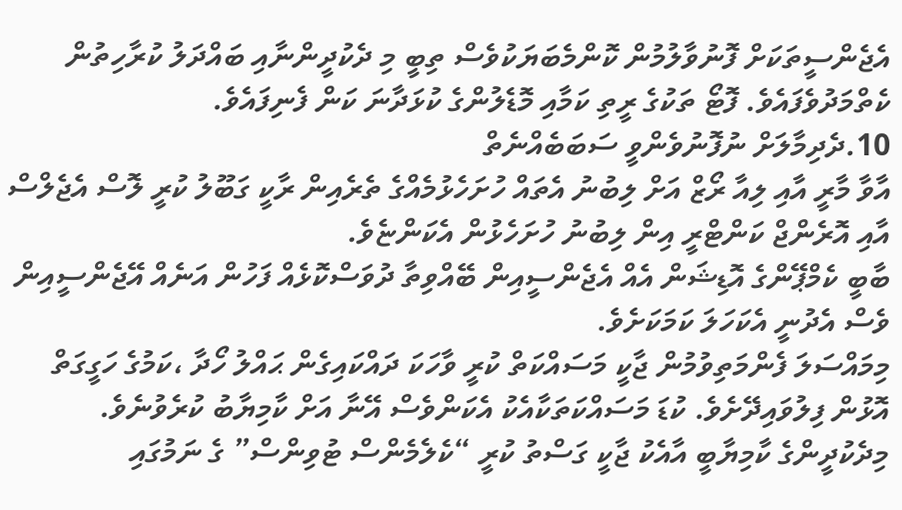އެޖެންސީތަކަށް ފޮނުވާލުމުން ކޮންމެބަޔަކުވެސް ތިބީ މި ދެކުދީންނާއި ބައްދަލު ކުރާހިތުން ކެތްމަދުވެފައެވެ. ފޮޓޯ ތަކުގެ ރީތި ކަމާއި މޮޑެލުންގެ ކުޅަދާނަ ކަން ފެނިފައެވެ.
10.ދެދިމާލަށް ނުފޮނުވެންވީ ސަބަބެއްނެތް
އާވާ މާރީ އާއި ލިއާ ރޯޒް އަށް ލިބުނު އެތައް ހުށަހެޅުމެއްގެ ތެރެއިން ރާކީ ގަބޫލު ކުރީ ލޮސް އެޖެލްސް އާއި އޮރެންޖް ކަންޓްރީ އިން ލިބުނު ހުށަހެޅުން އެކަންޏެވެ.
ބާބީ ކެމްޕޭންގެ އޮޑިޝަން އެއް އެޖެންސީއިން ބޭއްވިތާ ދުވަސްކޮޅެއް ފަހުން އަނެއް އޭޖެންސީއިން ވެސް އެދުނީ އެކަހަލަ ކަމަކަށެވެ.
މިމައްސަލަ ފެންމަތިވުމުން ޖާކީ މަސައްކަތް ކުރީ ވާހަކަ ދައްކައިގެން ޙައްލު ހޯދާ ،ކަމުގެ ހަގީގަތް އޮޅުން ފިލުވައިދޭށެވެ. ކުޑަ މަސައްކަތަކާއެކު އެކަންވެސް އޭނާ އަށް ކާމިޔާބު ކުރެވުނެވެ.
މިދެކުދީންގެ ކާމިޔާބީ އާއެކު ޖާކީ ގަސްތު ކުރީ “ކެލެމެންސް ޓުވިންސް” ގެ ނަމުގައި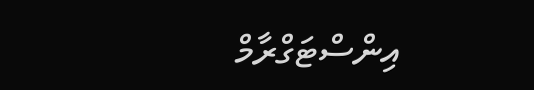އިންސްޓަގްރާމް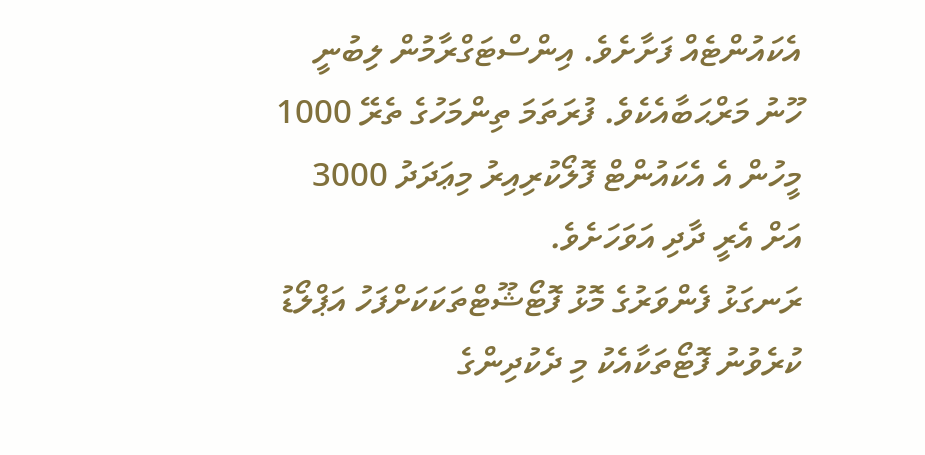އެކައުންޓެއް ފަށާށެވެ. އިންސްޓަގްރާމުން ލިބުނީ ހޫނު މަރްޙަބާއެކެވެ. ފުރަތަމަ ތިންމަހުގެ ތެރޭ 1000 މީހުން އެ އެކައުންޓް ފޮލޯކުރިއިރު މިޢަދަދު 3000 އަށް އެރީ ދާދި އަވަހަށެވެ.
ރަނގަޅު ފެންވަރުގެ މޮޅު ފޮޓޯޝޫޓްތަކަކަށްފަހު އަޕްލޯޑު ކުރެވުނު ފޮޓޯތަކާއެކު މި ދެކުދިންގެ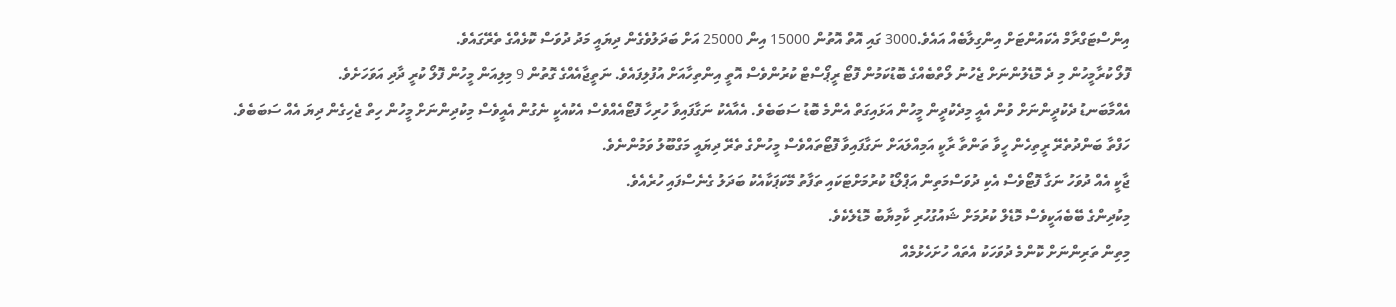އިންސްޓަގްރާމް އެކައުންޓަށް އިންގިލާބެއް އައެވެ.3000 ގައި އޮތް އޮތުން 15000 އިން 25000 އަށް ބަދަލުވެގެން ދިޔައީ މަދު ދުވަސް ކޮޅެއްގެ ތެރޭގައެވެ.
ފޮލޯ ކުރާމީހުން މި ދެ މޮޑެލުންނަށް ޖެހުނު ލޯތްބެއްގެ ބޮޑުކަމުން ފޮޓޯ ރީޕޯސްޓް ކުރުންވެސް އޮތީ އިންތިހާއަށް އުފުލިފައެވެ. ނަތީޖާއެއްގެ ގޮތުން 9 މިލިއަން މީހުން ފޮލޯ ކުރީ ދާދި އަވަހަށެވެ.
އެއްމާބަނޑު ދެކުދީންނަށް ވުން އެއީ މިދެކުދީން މީހުން އަޅައިގަތް އެންމެ ބޮޑު ސަބަބެވެ. އެއާއެކު ނަގާފައިވާ ހުރިހާ ފޮޓޯއެއްވެސް އެކުއެކީ ނެގުން އެއީވެސް މިކުދިންނަށް މީހުން ހިތް ޖެހިގެން ދިޔަ އެއް ސަބަބެވެ.
ހަފްތާ ބަންދުތެރޭ ރީތިހެން ހީވާ ތަންތާ ރާކީ އަމިއްލައަށް ނަގާފައިވާ ފޮޓޯތައްވެސް މީހުންގެ ތެރޭ ދިޔައީ މަގްބޫލު ވަމުންނެވެ.
ޖާކީ އެއް ދުވަހު ނަގާ ފޮޓޯވެސް އެކި ދުވަސްމަތިން އަޕްލޯޑު ކުރުމަށްޓަކައި ތަފާތު މޭކަޕަކާއެކު ބަދަލު ގެނެސްފައި ހުރެއެވެ.
މިކުދިންގެ ބޭބެއަކީވެސް މޮޑެލް ކުރުމަށް ޝައުގުހުރި ކާމިޔާބު މޮޑެލެކެވެ.
މިތިން ތަރިންނަށް ކޮންމެ ދުވަހަކު އެތައް ހުށަހެޅުމެއް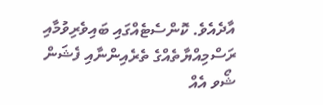އާދެއެވެ. ކޮންސެޓެއްގައި ބައިވެރިވުމާއި ރަސްމިއްޔާތެއްގެ ތެރެއިންނާއި ފެޝަން ޝޯވ އެއް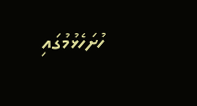ހުށަހެޅުމުގައި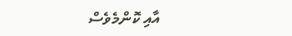އާއި ކޮންމެވެސް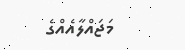މަޖައްލާއެއްގެ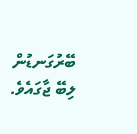ބޭރުގަނޑުން ލިބޭ ޖާގައެވެ.